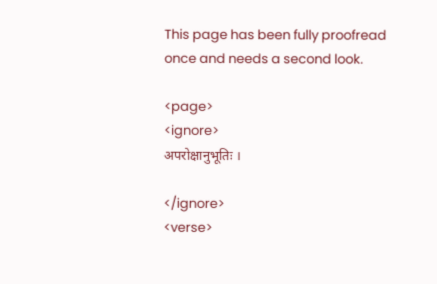This page has been fully proofread once and needs a second look.

<page>
<ignore>
अपरोक्षानुभूतिः ।

</ignore>
<verse>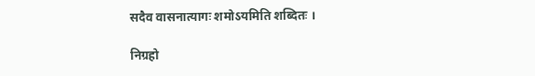सदैव वासनात्यागः शमोऽयमिति शब्दितः ।

निग्रहो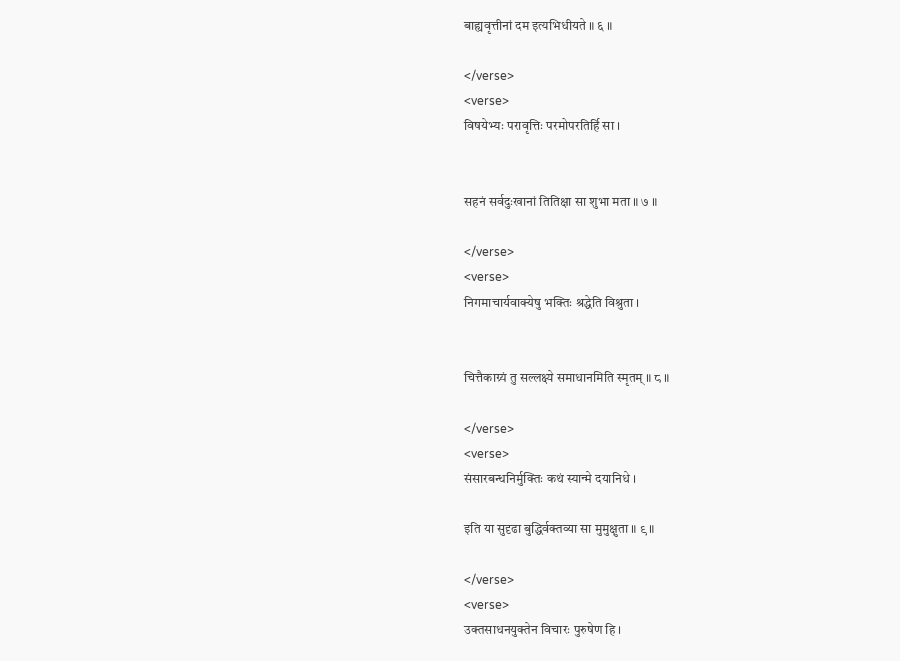बाह्यवृत्तीनां दम इत्यभिधीयते ॥ ६ ॥

</verse>
<verse>
विषयेभ्यः परावृत्तिः परमोपरतिर्हि सा ।


सहनं सर्वदुःखानां तितिक्षा सा शुभा मता ॥ ७ ॥

</verse>
<verse>
निगमाचार्यवाक्येषु भक्तिः श्रद्धेति विश्रुता ।


चित्तैकाग्र्यं तु सल्लक्ष्ये समाधानमिति स्मृतम् ॥ ८ ॥

</verse>
<verse>
संसारबन्धनिर्मुक्तिः कथं स्यान्मे दयानिधे ।

इति या सुदृढा बुद्धिर्वक्तव्या सा मुमुक्षुता ॥ ९ ॥

</verse>
<verse>
उक्तसाधनयुक्तेन विचारः पुरुषेण हि ।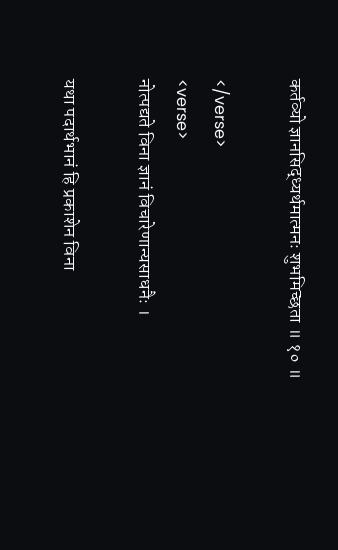कर्तव्यो ज्ञानसिद्ध्यर्थमात्मनः शुभमिच्छता ॥ १० ॥

</verse>
<verse>
नोत्पद्यते विना ज्ञानं विचारेणान्यसाधनैः ।

यथा पदार्थभानं हि प्रकाशेन विना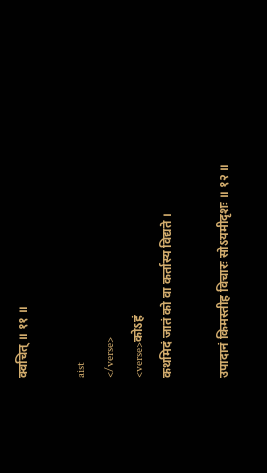क्वचित् ॥ ११ ॥

aist
</verse>
<verse>कोऽहं
कथमिदं जातं को वा कर्तास्य विद्यते ।

उपादानं किमस्तीह विचारः सोऽयमीदृशः ॥ १२ ॥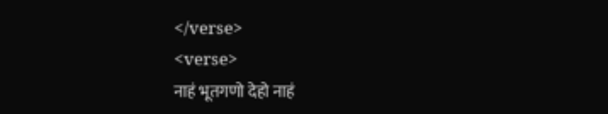</verse>
<verse>
नाहं भूतगणो देहो नाहं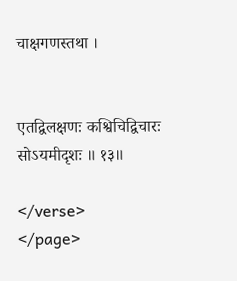चाक्षगणस्तथा ।


एतद्विलक्षणः कश्विचिद्विचारः सोऽयमीदृशः ॥ १३॥

</verse>
</page>